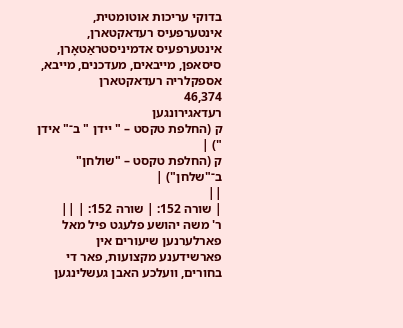בדוקי עריכות אוטומטית, אינטערפעיס רעדאקטארן, אינטערפעיס אדמיניסטראַטאָרן, סיסאפן, מייבאים, מעדכנים, מייבא, אספקלריה רעדאקטארן
46,374
רעדאגירונגען
ק (החלפת טקסט – " יידן " ב־" אידן ") |
ק (החלפת טקסט – "שולחן" ב־"שלחן") |
||
| שורה 152: | שורה 152: | ||
ר' משה יהושע פלעגט פיל מאל פארלערנען שיעורים אין פארשידענע מקצועות, פאר די בחורים, וועלכע האבן געשלינגען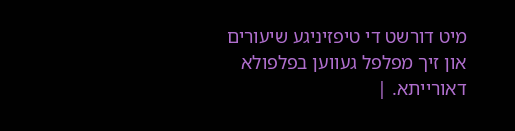מיט דורשט די טיפזיניגע שיעורים און זיך מפלפל געווען בפלפולא דאורייתא. |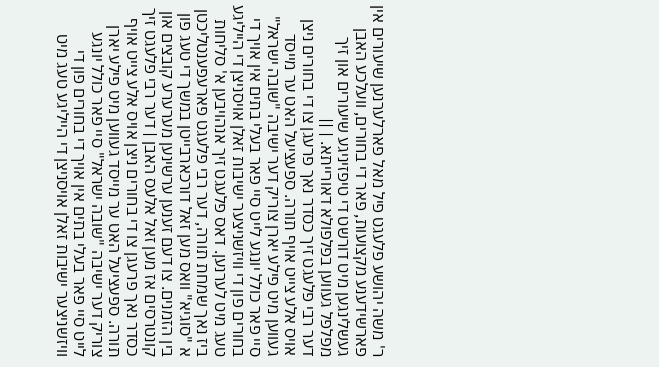ר' משה יהושע פלעגט פיל מאל פארלערנען שיעורים אין פארשידענע מקצועות, פאר די בחורים, וועלכע האבן געשלינגען מיט דורשט די טיפזיניגע שיעורים און זיך מפלפל געווען בפלפולא דאורייתא. | ||
דער רבי פלעגט זיך כסדר נאך פרעגן צו די בחורים ניצן אויס אלע צייט אויף תורה. ספעציעל האט ער מייסד געווען מיט פילע יארן צוריק דער ישיבה "שובה ישראל" סיי פאר כולל יונגע לייט סיי פאר בעלי בתים אין אויך די בחורים פון די וויזשניצער ישיבות זאלן אויסניצן די הייליגע טעג מיט לערנען. דאס פלעגט זיך אנהויבען א' סליחות ביז נאך שמחת תורה, דער רבי פלעגט פארעפענטליכטן א "סוגיא" וואס מען זאל דורכארבייטן במשך די טעג פון בין הזמנים. צו דעם זענען ערשינען מערערע קובצים און קונטרסים אז מען זאל אלעס האבן | דער רבי פלעגט זיך כסדר נאך פרעגן צו די בחורים ניצן אויס אלע צייט אויף תורה. ספעציעל האט ער מייסד געווען מיט פילע יארן צוריק דער ישיבה "שובה ישראל" סיי פאר כולל יונגע לייט סיי פאר בעלי בתים אין אויך די בחורים פון די וויזשניצער ישיבות זאלן אויסניצן די הייליגע טעג מיט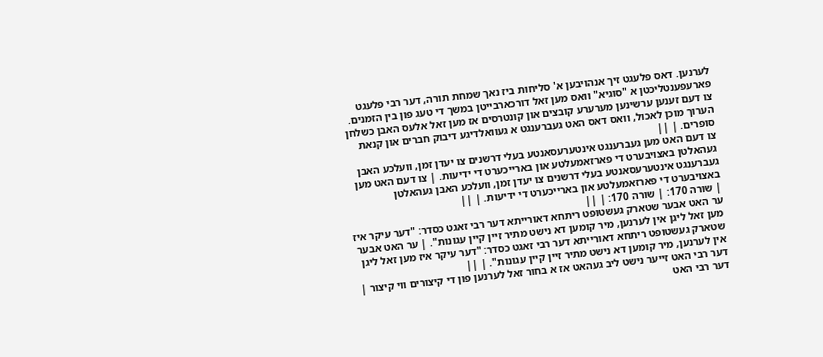לערנען. דאס פלעגט זיך אנהויבען א' סליחות ביז נאך שמחת תורה, דער רבי פלעגט פארעפענטליכטן א "סוגיא" וואס מען זאל דורכארבייטן במשך די טעג פון בין הזמנים. צו דעם זענען ערשינען מערערע קובצים און קונטרסים אז מען זאל אלעס האבן כשלחן הערוך מוכן לאכול, וואס דאס האט געברענגט א געוואלדיגע דיבוק חברים און קנאת סופרים. | ||
צו דעם האט מען געברענגט אינטערעסאנטע בעלי דרשנים צו יעדן זמן, וועלכע האבן געהאלטן באצויבערט די פארזאמעלטע און בארייכערט די ידיעות. | צו דעם האט מען געברענגט אינטערעסאנטע בעלי דרשנים צו יעדן זמן, וועלכע האבן געהאלטן באצויבערט די פארזאמעלטע און בארייכערט די ידיעות. | ||
| שורה 170: | שורה 170: | ||
ער האט אבער שטארק געשטופט ריתחא דאורייתא דער רבי זאגט כסדר: "דער עיקר איז מען זאל ליגן אין לערנען, מיר קומען דא נישט מתיר זיין קיין עגונות". | ער האט אבער שטארק געשטופט ריתחא דאורייתא דער רבי זאגט כסדר: "דער עיקר איז מען זאל ליגן אין לערנען, מיר קומען דא נישט מתיר זיין קיין עגונות". | ||
דער רבי האט זייער נישט ליב געהאט אז א בחור זאל לערנען פון די קיצורים ווי קיצור | דער רבי האט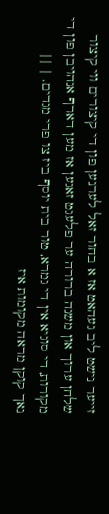זייער נישט ליב געהאט אז א בחור זאל לערנען פון די קיצורים ווי קיצור שלחן ערוך און משנה ברורה ער פלעגט זאגען אז מען דארף אנהויבן פון די מקורות, די סוגיא אין די גמרא, טור בית יוסף ביז צו פרי מגדים. | ||
נאך קוקן מראה מקומות איז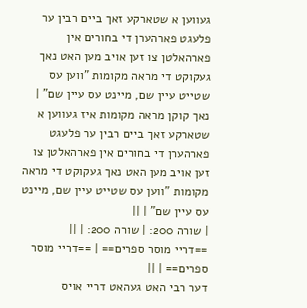געווען א שטארקע זאך ביים רבין ער פלעגט פארהערן די בחורים אין פארהאלטן צו זען אויב מען האט נאך געקוקט די מראה מקומות "ווען עס שטייט עיין שם, מיינט עס עיין שם" | נאך קוקן מראה מקומות איז געווען א שטארקע זאך ביים רבין ער פלעגט פארהערן די בחורים אין פארהאלטן צו זען אויב מען האט נאך געקוקט די מראה מקומות "ווען עס שטייט עיין שם, מיינט עס עיין שם" | ||
| שורה 200: | שורה 200: | ||
==דריי מוסר ספרים== | ==דריי מוסר ספרים== | ||
דער רבי האט געהאט דריי אויס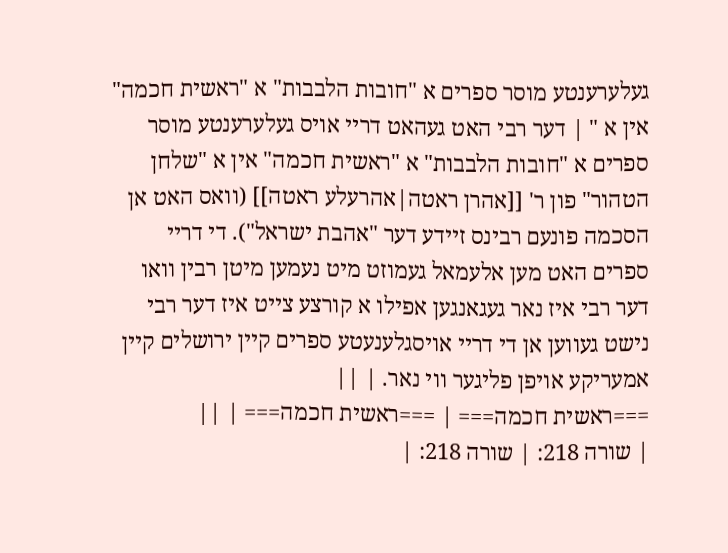געלערענטע מוסר ספרים א "חובות הלבבות" א "ראשית חכמה" אין א " | דער רבי האט געהאט דריי אויס געלערענטע מוסר ספרים א "חובות הלבבות" א "ראשית חכמה" אין א "שלחן הטהור" פון ר' [[אהרן ראטה|אהרעלע ראטה]] (וואס האט אן הסכמה פונעם רבינס זיידע דער "אהבת ישראל"). די דריי ספרים האט מען אלעמאל געמוזט מיט נעמען מיטן רבין וואו דער רבי איז נאר געגאנגען אפילו א קורצע צייט איז דער רבי נישט געווען אן די דריי אויסגלענעטע ספרים קיין ירושלים קיין אמעריקע אויפן פליגער ווי נאר. | ||
===ראשית חכמה=== | ===ראשית חכמה=== | ||
| שורה 218: | שורה 218: |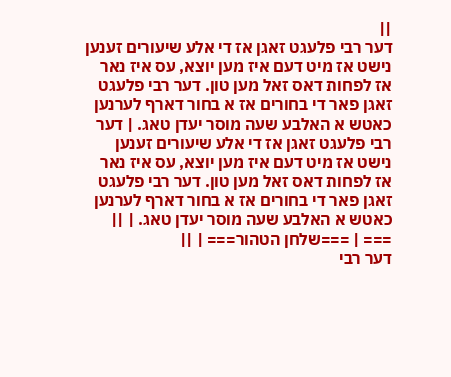||
דער רבי פלעגט זאגן אז די אלע שיעורים זענען נישט אז מיט דעם איז מען יוצא, עס איז נאר אז לפחות דאס זאל מען טון. דער רבי פלעגט זאגן פאר די בחורים אז א בחור דארף לערנען כאטש א האלבע שעה מוסר יעדן טאג. | דער רבי פלעגט זאגן אז די אלע שיעורים זענען נישט אז מיט דעם איז מען יוצא, עס איז נאר אז לפחות דאס זאל מען טון. דער רבי פלעגט זאגן פאר די בחורים אז א בחור דארף לערנען כאטש א האלבע שעה מוסר יעדן טאג. | ||
=== | ===שלחן הטהור=== | ||
דער רבי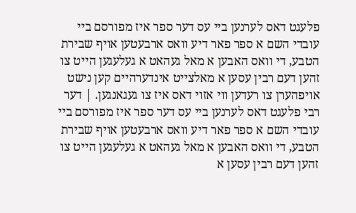פלעגט דאס לערנען ביי עס דער ספר איז מפורסם ביי עובדי השם א ספר פאר דיע וואס ארבעטען אויף שבירת הטבע, די וואס האבען א מאל געהאט א געלעגען הייט צו זהען דעם רבין עסען א מאלצייט אינדערהיים קען נישט אויפהערן צו רעדען ווי אזוי דאס איז צו געגאנגען. | דער רבי פלעגט דאס לערנען ביי עס דער ספר איז מפורסם ביי עובדי השם א ספר פאר דיע וואס ארבעטען אויף שבירת הטבע, די וואס האבען א מאל געהאט א געלעגען הייט צו זהען דעם רבין עסען א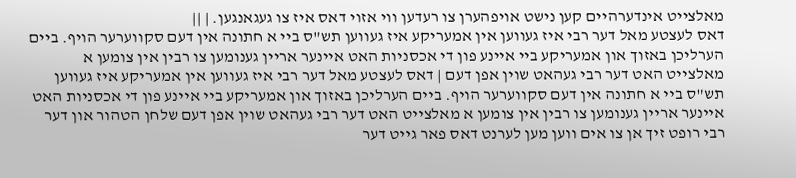מאלצייט אינדערהיים קען נישט אויפהערן צו רעדען ווי אזוי דאס איז צו געגאנגען. | ||
דאס לעצטע מאל דער רבי איז געווען אין אמעריקע איז געווען תש"ס ביי א חתונה אין דעם סקווערער הויף. ביים הערליכן באזוך און אמעריקע ביי איינע פון די אכסניות האט איינער אריין גענומען צו רבין אין צומען א מאלצייט האט דער רבי געהאט שוין אפן דעם | דאס לעצטע מאל דער רבי איז געווען אין אמעריקע איז געווען תש"ס ביי א חתונה אין דעם סקווערער הויף. ביים הערליכן באזוך און אמעריקע ביי איינע פון די אכסניות האט איינער אריין גענומען צו רבין אין צומען א מאלצייט האט דער רבי געהאט שוין אפן דעם שלחן הטהור און דער רבי רופט זיך אן צו אים ווען מען לערנט דאס פאר גייט דער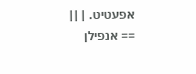אפעטיט. | ||
== אנפילן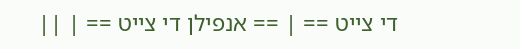די צייט == | == אנפילן די צייט == | ||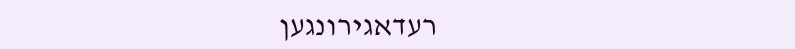רעדאגירונגען